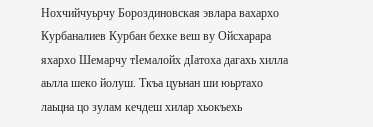Нохчийчуьрчу Бороздиновская эвлара вахархо Курбаналиев Курбан бехке веш ву Ойсхарара яхархо Шемарчу тIемалойх дIатоха дагахь хилла аьлла шеко йолуш. Ткъа цуьнан ши юьртахо лаьцна цо зулам кечдеш хилар хьокъехь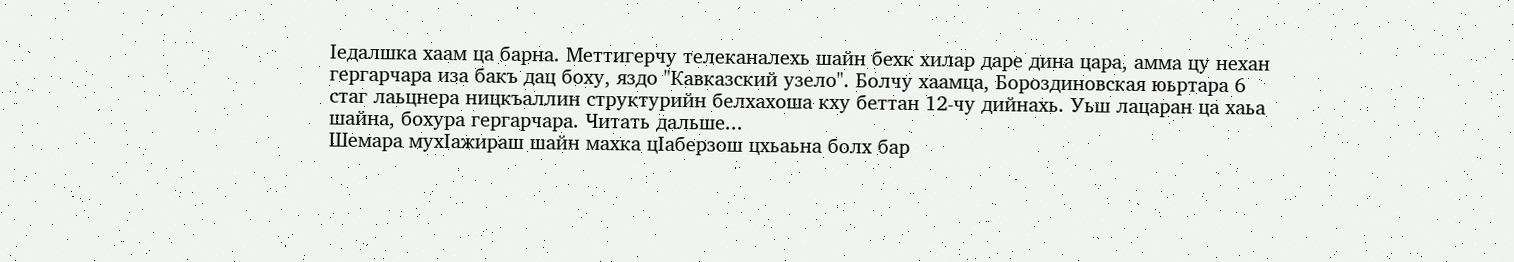Iедалшка хаам ца барна. Меттигерчу телеканалехь шайн бехк хилар даре дина цара, амма цу нехан гергарчара иза бакъ дац боху, яздо "Кавказский узело". Болчу хаамца, Бороздиновская юьртара 6 стаг лаьцнера ницкъаллин структурийн белхахоша кху беттан 12-чу дийнахь. Уьш лацаран ца хаьа шайна, бохура гергарчара. Читать дальше...
Шемара мухIажираш шайн махка цIаберзош цхьаьна болх бар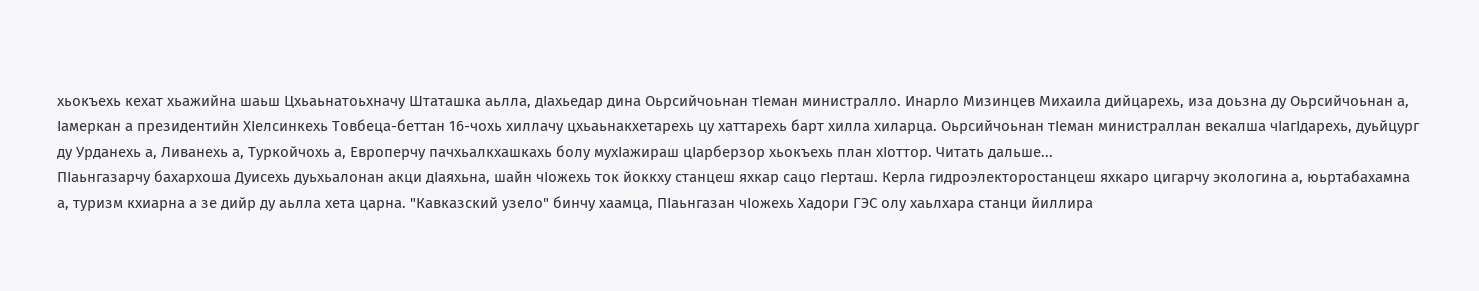хьокъехь кехат хьажийна шаьш Цхьаьнатоьхначу Штаташка аьлла, дIахьедар дина Оьрсийчоьнан тIеман министралло. Инарло Мизинцев Михаила дийцарехь, иза доьзна ду Оьрсийчоьнан а, Iамеркан а президентийн ХIелсинкехь Товбеца-беттан 16-чохь хиллачу цхьаьнакхетарехь цу хаттарехь барт хилла хиларца. Оьрсийчоьнан тIеман министраллан векалша чIагIдарехь, дуьйцург ду Урданехь а, Ливанехь а, Туркойчохь а, Европерчу пачхьалкхашкахь болу мухIажираш цIарберзор хьокъехь план хIоттор. Читать дальше...
ПIаьнгазарчу бахархоша Дуисехь дуьхьалонан акци дIаяхьна, шайн чIожехь ток йоккху станцеш яхкар сацо гIерташ. Керла гидроэлекторостанцеш яхкаро цигарчу экологина а, юьртабахамна а, туризм кхиарна а зе дийр ду аьлла хета царна. "Кавказский узело" бинчу хаамца, ПIаьнгазан чIожехь Хадори ГЭС олу хаьлхара станци йиллира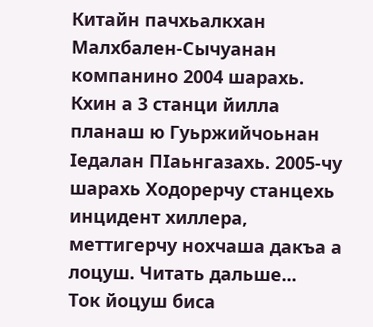Китайн пачхьалкхан Малхбален-Сычуанан компанино 2004 шарахь. Кхин а 3 станци йилла планаш ю Гуьржийчоьнан Iедалан ПIаьнгазахь. 2005-чу шарахь Ходорерчу станцехь инцидент хиллера, меттигерчу нохчаша дакъа а лоцуш. Читать дальше...
Ток йоцуш биса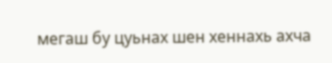мегаш бу цуьнах шен хеннахь ахча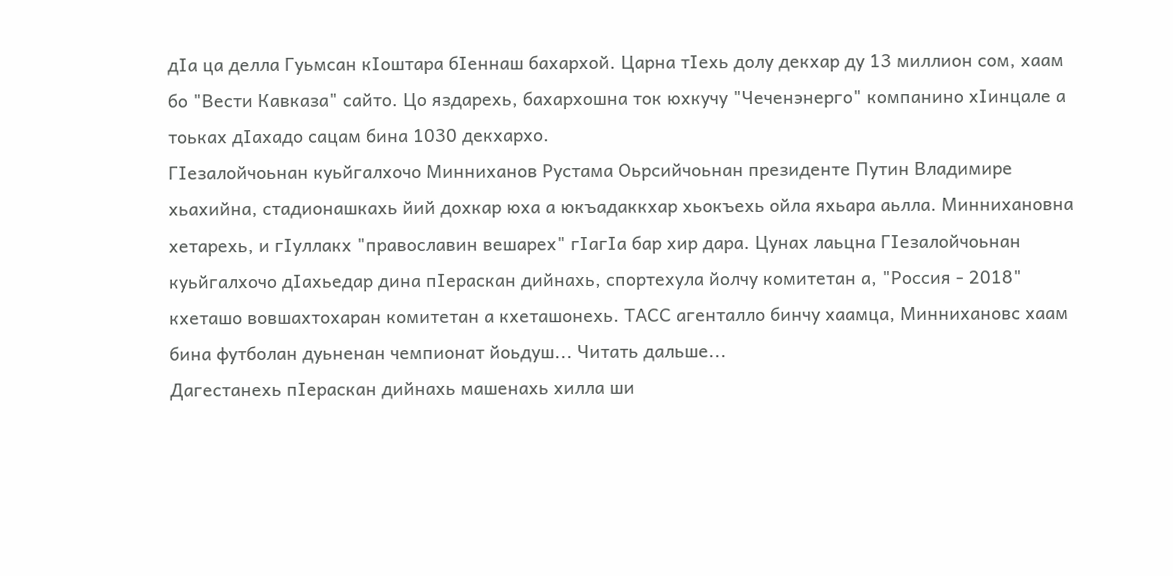дIа ца делла Гуьмсан кIоштара бIеннаш бахархой. Царна тIехь долу декхар ду 13 миллион сом, хаам бо "Вести Кавказа" сайто. Цо яздарехь, бахархошна ток юхкучу "Чеченэнерго" компанино хIинцале а тоьках дIахадо сацам бина 1030 декхархо.
ГIезалойчоьнан куьйгалхочо Минниханов Рустама Оьрсийчоьнан президенте Путин Владимире хьахийна, стадионашкахь йий дохкар юха а юкъадаккхар хьокъехь ойла яхьара аьлла. Миннихановна хетарехь, и гIуллакх "православин вешарех" гIагIа бар хир дара. Цунах лаьцна ГIезалойчоьнан куьйгалхочо дIахьедар дина пIераскан дийнахь, спортехула йолчу комитетан а, "Россия - 2018" кхеташо вовшахтохаран комитетан а кхеташонехь. ТАСС агенталло бинчу хаамца, Миннихановс хаам бина футболан дуьненан чемпионат йоьдуш... Читать дальше...
Дагестанехь пIераскан дийнахь машенахь хилла ши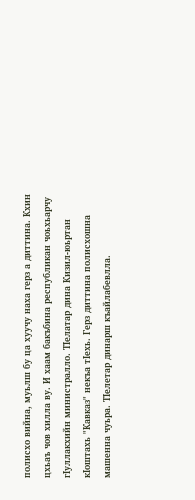полисхо вийна, муьлш бу ца хуучу наха герз а диттина. Кхин цхьаъ чов хилла ву. И хаам бакъбина республикан чоьхьарчу гIуллакхийн министралло. ТIелатар дина Кизил-юьртан кIоштахь "Кавказ" некъа тIехь. Герз диттина полисхошна машенна чуьра. ТIелетар динарш къайлабевлла.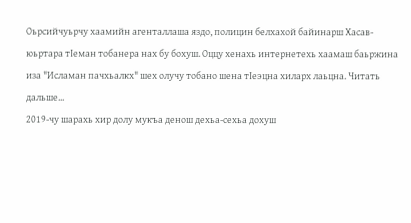Оьрсийчуьрчу хаамийн агенталлаша яздо, полицин белхахой байинарш Хасав-юьртара тIеман тобанера нах бу бохуш. Оццу хенахь интернетехь хаамаш баьржина иза "Исламан пачхьалкх" шех олучу тобано шена тIеэцна хиларх лаьцна. Читать дальше...
2019-чу шарахь хир долу мукъа денош дехьа-сехьа дохуш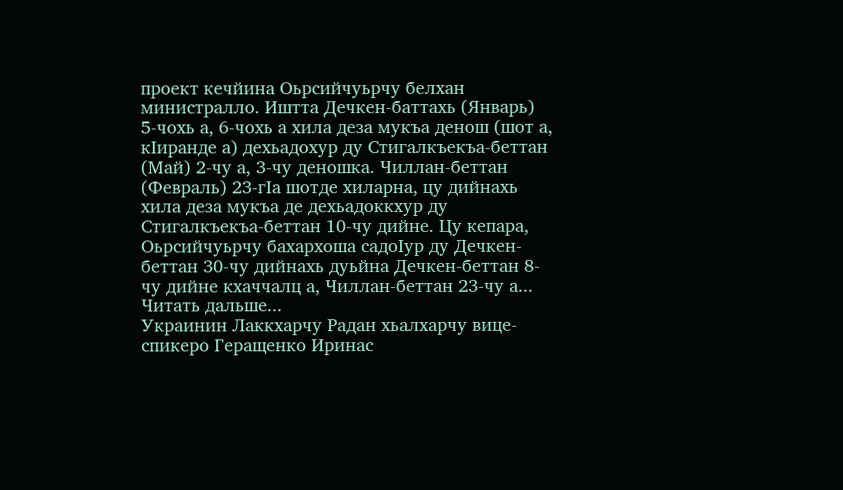проект кечйина Оьрсийчуьрчу белхан министралло. Иштта Дечкен-баттахь (Январь) 5-чохь а, 6-чохь а хила деза мукъа денош (шот а, кIиранде а) дехьадохур ду Стигалкъекъа-беттан (Май) 2-чу а, 3-чу деношка. Чиллан-беттан (Февраль) 23-гIа шотде хиларна, цу дийнахь хила деза мукъа де дехьадоккхур ду Стигалкъекъа-беттан 10-чу дийне. Цу кепара, Оьрсийчуьрчу бахархоша садоIур ду Дечкен-беттан 30-чу дийнахь дуьйна Дечкен-беттан 8-чу дийне кхаччалц а, Чиллан-беттан 23-чу а... Читать дальше...
Украинин Лаккхарчу Радан хьалхарчу вице-спикеро Геращенко Иринас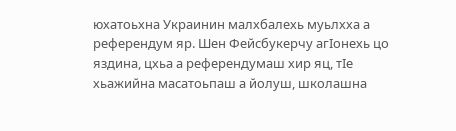юхатоьхна Украинин малхбалехь муьлхха а референдум яр. Шен Фейсбукерчу агIонехь цо яздина, цхьа а референдумаш хир яц, тIе хьажийна масатоьпаш а йолуш, школашна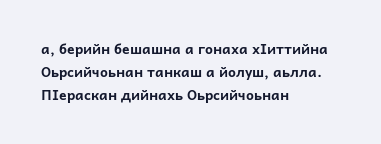а, берийн бешашна а гонаха хIиттийна Оьрсийчоьнан танкаш а йолуш, аьлла. ПIераскан дийнахь Оьрсийчоьнан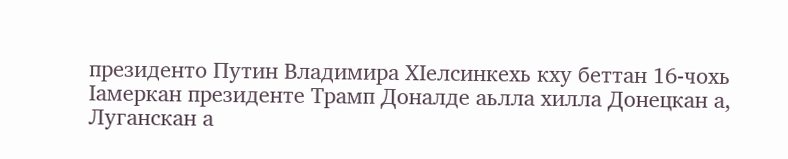президенто Путин Владимира ХIелсинкехь кху беттан 16-чохь Iамеркан президенте Трамп Доналде аьлла хилла Донецкан а, Луганскан а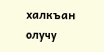халкъан олучу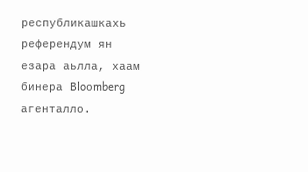республикашкахь референдум ян езара аьлла, хаам бинера Bloоmberg агенталло.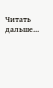Читать дальше...